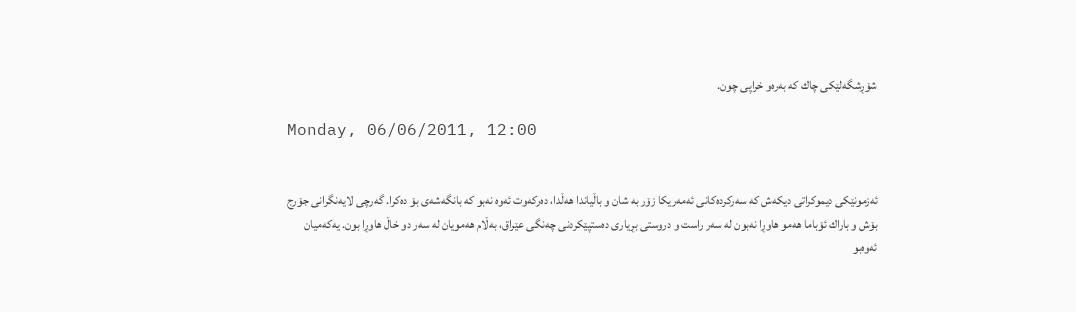شۆڕشگه‌لێكی چاك كه‌ به‌ره‌و خراپی چون.

Monday, 06/06/2011, 12:00


ئه‌زمونێكی دیموكراتی دیكه‌ش كه‌ سه‌ركرده‌كانی ئه‌مه‌ریكا زۆر به‌ شان و باڵیاندا هه‌ڵدا، ده‌ركه‌وت ئه‌وه‌ نه‌بو كه‌ بانگه‌شه‌ی بۆ ده‌كرا. گه‌رچی لایه‌نگرانی جۆرج بۆش و باراك ئۆباما هه‌مو هاوڕا نه‌بون له‌ سه‌ر راست و دروستی بڕیاری ده‌ستپێكردنی چه‌نگی عێراق، به‌ڵام هه‌مویان له‌ سه‌ر دو خاڵ هاوڕا بون. یه‌كه‌میان ئه‌وه‌بو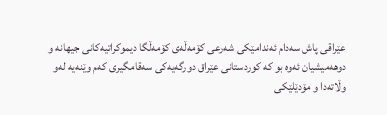عێراقی پاش سه‌دام ئه‌ندامێكی شه‌رعی كۆمه‌ڵه‌ی كۆمه‌ڵگا دیموكراتیه‌كانی جیهانه‌ و دوهه‌میشیان ئه‌وه‌ بو كه‌ كوردستانی عێراق دورگه‌یه‌كی سه‌قامگیری كه‌م وێنه‌یه‌ له‌و وڵاته‌دا و مۆدێلێكی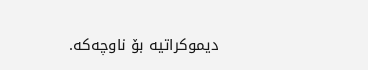دیموكراتیه‌ بۆ ناوچه‌كه‌.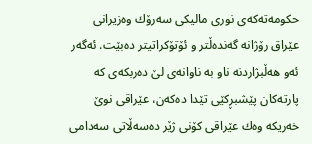حكومه‌ته‌كه‌ی نوری مالیكی سه‌رۆك وه‌زیرانی عێراق رۆژانه‌ گه‌نده‌ڵتر و ئۆتۆكراتیتر ده‌بێت. ئه‌گه‌ر ئه‌و هه‌ڵبژاردنه‌ ناو به‌ ناوانه‌ی لێ ده‌ربكه‌ی كه‌ پارته‌كان پێشبڕكێی تێدا ده‌كه‌ن، عێراقی نوێ خه‌ریكه‌ وه‌ك عێراقی كۆنی ژێر ده‌سه‌ڵاتی سه‌دامی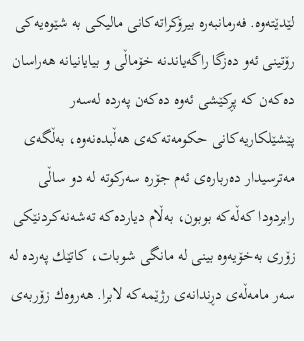لێدێته‌وه‌. فه‌رمانبه‌ره‌ بیرۆكراته‌كانی مالیكی به‌ شێوه‌یه‌كی رۆتینی ئه‌و ده‌زگا راگه‌یاندنه‌ خۆماڵی و بیایانیانه‌ هه‌راسان ده‌كه‌ن كه‌ پڕكێشی ئه‌وه‌ ده‌كه‌ن په‌رده‌ له‌سه‌ر پێشێلكاریه‌كانی حكومه‌ته‌كه‌ی هه‌ڵبده‌نه‌وه‌، به‌ڵگه‌ی مه‌ترسیدار ده‌رباره‌ی ئه‌م جۆره‌ سه‌ركوته‌ له‌ دو ساڵی رابردودا كه‌ڵه‌كه‌ بوبون، به‌ڵام دیارده‌كه‌ ته‌شه‌نه‌كردنێكی زۆری به‌خۆیه‌وه‌ بینی له‌ مانگی شوبات، كاتێك په‌رده‌ له‌ سه‌ر مامه‌ڵه‌ی دڕندانه‌ی رژێمه‌كه‌ لابرا. هه‌روه‌ك زۆربه‌ی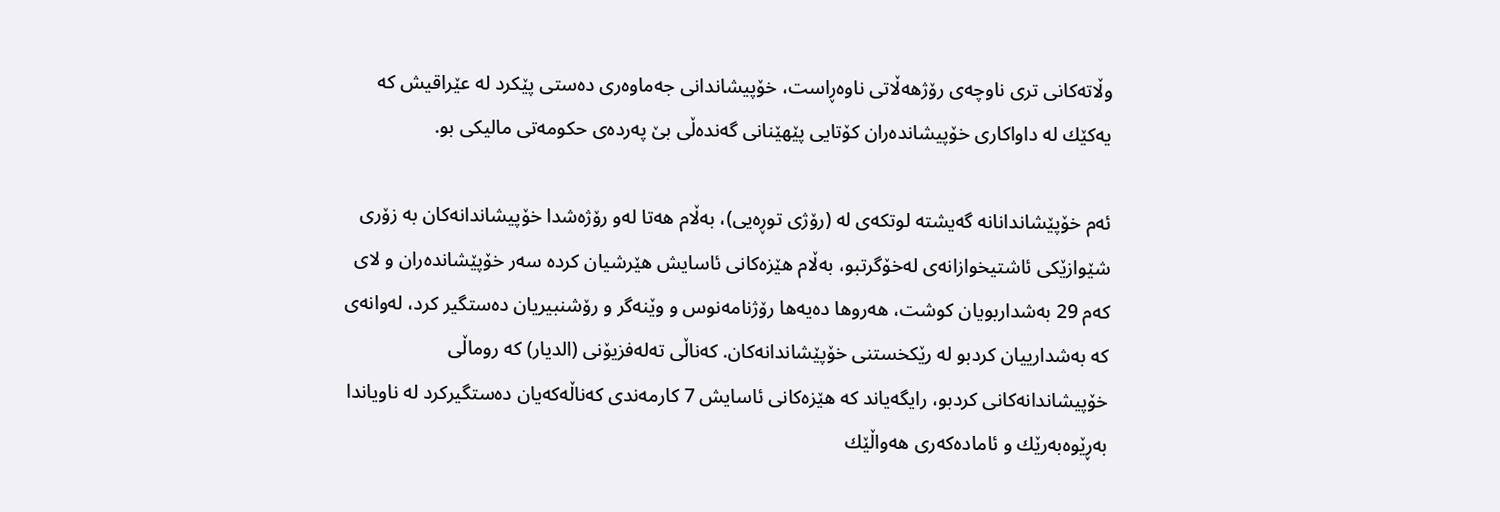وڵاته‌كانی تری ناوچه‌ی رۆژهه‌ڵاتی ناوه‌ڕاست، خۆپیشاندانی جه‌ماوه‌ری ده‌ستی پێكرد له‌ عێراقیش كه‌ یه‌كێك له‌ داواكاری خۆپیشانده‌ران كۆتایی پێهێنانی گه‌نده‌ڵی بێ په‌رده‌ی حكومه‌تی مالیكی بو.

ئه‌م خۆپێشاندانانه‌ گه‌یشته‌ لوتكه‌ی له‌ (رۆژی توڕه‌یی)، به‌ڵام هه‌تا له‌و رۆژه‌شدا خۆپیشاندانه‌كان به‌ زۆری شێوازێكی ئاشتیخوازانه‌ی له‌خۆگرتبو، به‌ڵام هێزه‌كانی ئاسایش هێرشیان كرده‌ سه‌ر خۆپێشانده‌ران و لای كه‌م 29 به‌شداربویان كوشت، هه‌روها ده‌یه‌ها رۆژنامه‌نوس و وێنه‌گر و رۆشنبیریان ده‌ستگیر كرد، له‌وانه‌ی كه‌ به‌شدارییان كردبو له‌ رێكخستنی خۆپێشاندانه‌كان. كه‌ناڵی ته‌له‌فزیۆنی (الدیار) كه‌ روماڵی خۆپیشاندانه‌كانی كردبو، رایگه‌یاند كه‌ هێزه‌كانی ئاسایش 7 كارمه‌ندی كه‌ناڵه‌كه‌یان ده‌ستگیركرد له‌ ناویاندا به‌ڕێوه‌به‌رێك و ئاماده‌كه‌ری هه‌واڵێك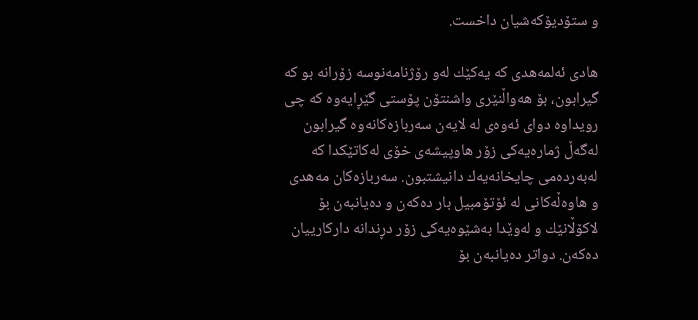و ستۆدیۆكه‌شیان داخست.

هادی ئه‌لمه‌هدی كه‌ یه‌كێك له‌و رۆژنامه‌نوسه‌ زۆرانه‌ بو كه‌ گیرابون، بۆ هه‌واڵنێری واشنتۆن پۆستی گێڕایه‌وه‌ كه‌ چی رویداوه‌ دوای ئه‌وه‌ی له‌ لایه‌ن سه‌ربازه‌كانه‌وه‌ گیرابون له‌گه‌ڵ‌ ژماره‌یه‌كی زۆر هاوپیشه‌ی خۆی له‌كاتێكدا كه‌ له‌به‌رده‌می چایخانه‌یه‌ك دانیشتبون. سه‌ربازه‌كان مه‌هدی و هاوه‌ڵه‌كانی له‌ ئۆتۆمبیل بار ده‌كه‌ن و ده‌یانبه‌ن بۆ لاكۆڵانێك و له‌وێدا به‌شێوه‌یه‌كی زۆر دڕندانه‌ داركارییان ده‌كه‌ن. دواتر ده‌یانبه‌ن بۆ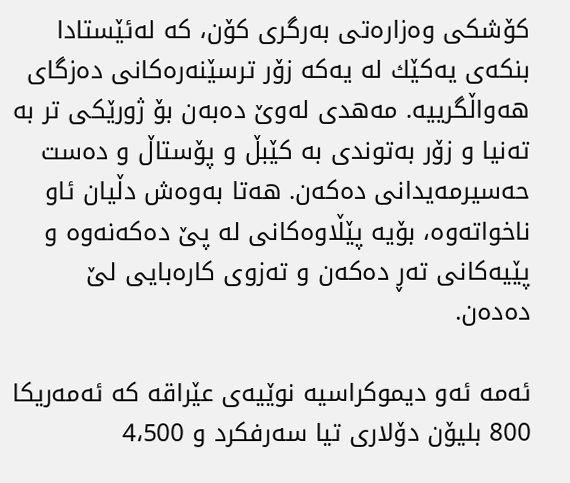كۆشكی وه‌زاره‌تی به‌رگری كۆن، كه‌ له‌ئێستادا بنكه‌ی یه‌كێك له‌ یه‌كه‌ زۆر ترسێنه‌ره‌كانی ده‌زگای هه‌واڵگرییه‌. مه‌هدی له‌وێ ده‌به‌ن بۆ ژورێكی تر به‌ ته‌نیا و زۆر به‌توندی به‌ كێبڵ و پۆستاڵ و ده‌ست حه‌سیرمه‌یدانی ده‌كه‌ن. هه‌تا به‌وه‌ش دڵیان ئاو ناخواته‌وه‌، بۆیه‌ پێڵاوه‌كانی له‌ پێ ده‌كه‌نه‌وه‌ و پێیه‌كانی ته‌ڕ ده‌كه‌ن و ته‌زوی كاره‌بایی لێ ده‌ده‌ن.

ئه‌مه‌ ئه‌و دیموكراسیه‌ نوێیه‌ی عێراقه‌ كه‌ ئه‌مه‌ریكا 800 بلیۆن دۆلاری تیا سه‌رفكرد و 4،500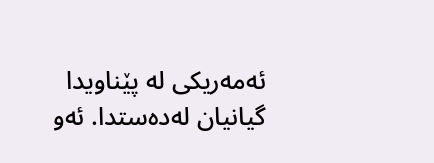ئه‌مه‌ریكی له‌ پێناویدا گیانیان له‌ده‌ستدا. ئه‌و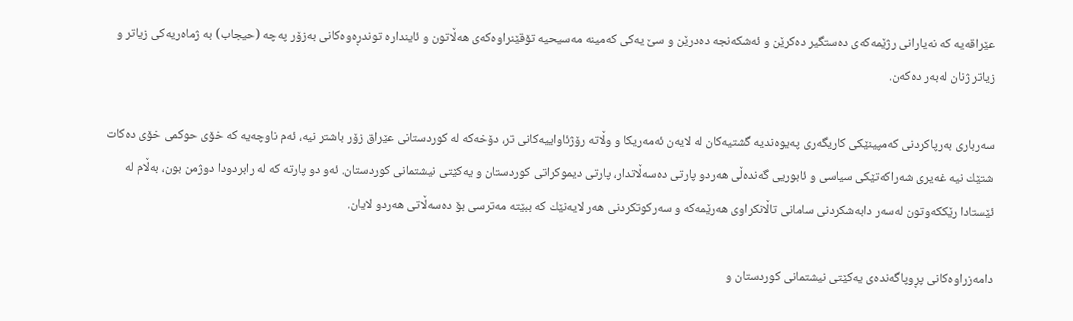عێراقه‌یه‌ كه‌ نه‌یارانی رژێمه‌كه‌ی ده‌ستگیر ده‌كرێن و ئه‌شكه‌نجه‌ ده‌درێن و سێ یه‌كی كه‌مینه‌ مه‌سیحیه‌ تۆقێنراوه‌كه‌ی هه‌ڵاتون و ئاینداره‌ توندڕه‌وه‌كانی به‌زۆر په‌چه‌ (حیجاب) به‌ ژماه‌ریه‌كی زیاتر و زیاتر ژنان له‌به‌ر ده‌كه‌ن.

سه‌رباری به‌رپاكردنی كه‌مپینێكی كاریگه‌ری په‌یوه‌ندیه‌ گشتیه‌كان له‌ لایه‌ن ئه‌مه‌ریكا و وڵاته‌ رۆژئاواییه‌كانی تر، دۆخه‌كه‌ له‌ كوردستانی عێراق زۆر باشتر نیه‌، ئه‌م ناوچه‌یه‌ كه‌ خۆی حوكمی خۆی ده‌كات شتێك نیه‌ غه‌یری شه‌راكه‌تێكی سیاسی و ئابوریی گه‌نده‌ڵی هه‌ردو پارتی ده‌سه‌ڵاتدار، پارتی دیموكراتی كوردستان و یه‌كێتی نیشتمانی كوردستان. ئه‌و دو پارته‌ كه‌ له‌ رابردودا دوژمن بون، به‌ڵام له‌ ئێستادا رێككه‌وتون له‌سه‌ر دابه‌شكردنی سامانی تاڵانكراوی هه‌رێمه‌كه‌ و سه‌ركوتكردنی هه‌ر لایه‌نێك كه‌ ببێته‌ مه‌ترسی بۆ ده‌سه‌ڵاتی هه‌ردو لایان.

دامه‌زراوه‌كانی پڕوپاگه‌نده‌ی یه‌كێتی نیشتمانی كوردستان و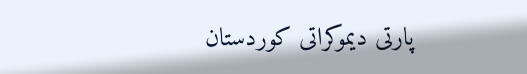پارتی دیموكراتی كوردستان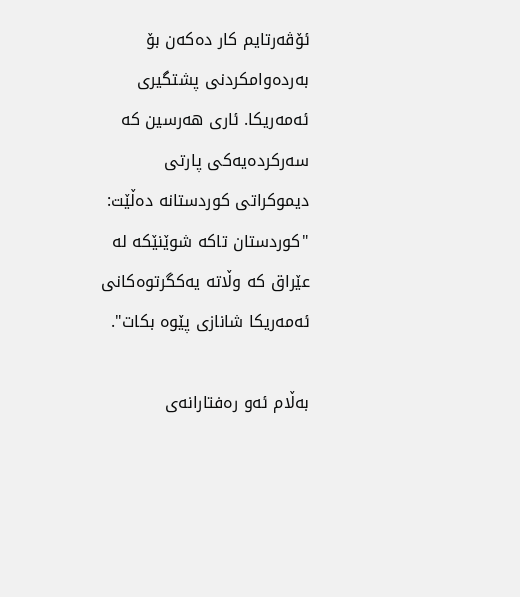ئۆڤه‌رتایم كار ده‌كه‌ن بۆ به‌رده‌وامكردنی پشتگیری ئه‌مه‌ریكا. ئاری هه‌رسین كه‌ سه‌ركرده‌یه‌كی پارتی دیموكراتی كوردستانه‌ ده‌ڵێت: "كوردستان تاكه‌ شوێنێكه‌ له‌ عێراق كه‌ وڵاته‌ یه‌كگرتوه‌كانی ئه‌مه‌ریكا شانازی پێوه‌ بكات".

به‌ڵام ئه‌و ره‌فتارانه‌ی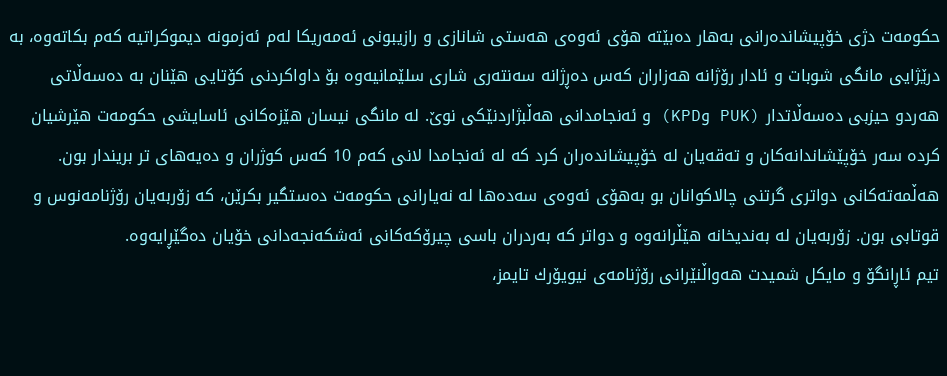حكومه‌ت دژی خۆپیشانده‌رانی به‌هار ده‌بێته‌ هۆی ئه‌وه‌ی‌ هه‌ستی شانازی و رازیبونی ئه‌مه‌ریكا له‌م ئه‌زمونه‌ دیموكراتیه‌ كه‌م بكاته‌وه‌، به‌ درێژایی مانگی شوبات و ئادار رۆژانه‌ هه‌زاران كه‌س ده‌ڕژانه‌ سه‌نته‌ری شاری سلێمانیه‌وه‌ بۆ داواكردنی كۆتایی هێنان به‌ ده‌سه‌ڵاتی هه‌ردو حیزبی ده‌سه‌ڵاتدار (PUK وKPD) و ئه‌نجامدانی هه‌ڵبژاردنێكی نوێ. له‌ مانگی نیسان هێزه‌كانی ئاسایشی‌ حكومه‌ت هێرشیان كرده‌ سه‌ر خۆپێشاندانه‌كان و ته‌قه‌یان له‌ خۆپیشانده‌ران كرد كه‌ له‌ ئه‌نجامدا لانی كه‌م 10 كه‌س كوژران و ده‌یه‌های تر بریندار بون. هه‌ڵمه‌ته‌كانی دواتری گرتنی چالاكوانان بو به‌هۆی ئه‌وه‌ی سه‌ده‌ها له‌ نه‌یارانی حكومه‌ت ده‌ستگیر بكرێن، كه‌ زۆربه‌یان رۆژنامه‌نوس و قوتابی بون. زۆربه‌یان له‌ به‌ندیخانه‌ هێڵرانه‌وه‌ و دواتر كه‌ به‌ردران باسی چیرۆكه‌كانی ئه‌شكه‌نجه‌دانی خۆیان ده‌گێڕایه‌وه‌.
تیم ئاڕانگۆ و مایكل شمیدت هه‌واڵنێرانی رۆژنامه‌ی نیویۆرك تایمز،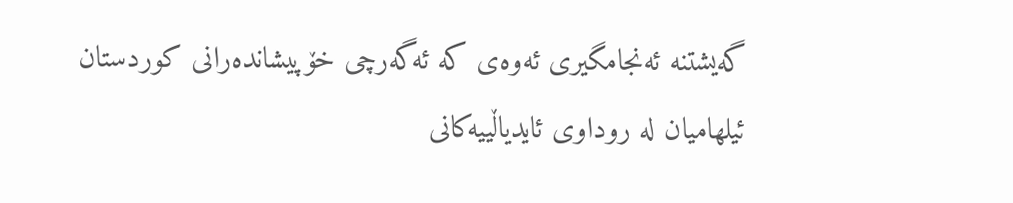گه‌یشتنه‌ ئه‌نجامگیری ئه‌وه‌ی كه‌ ئه‌گه‌رچی خۆپیشانده‌رانی كوردستان ئیلهامیان له‌ روداوی ئایدیاڵییه‌كانی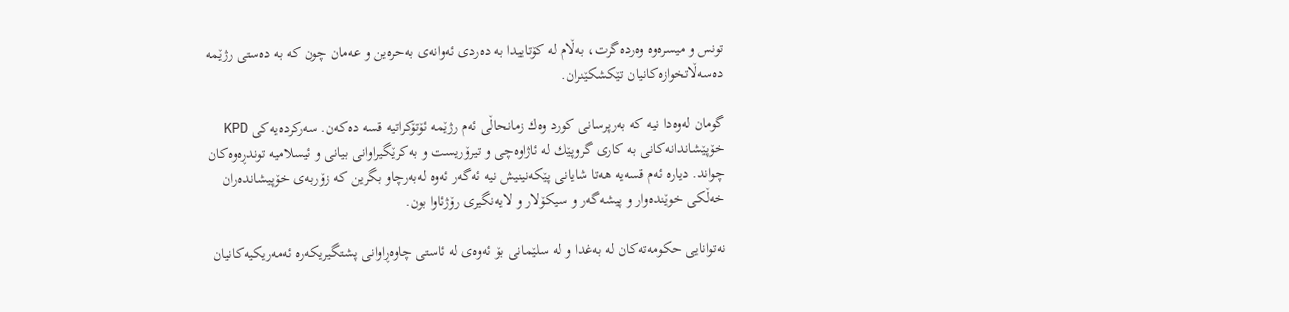تونس و میسره‌وه‌ وه‌رده‌گرت، به‌ڵام له‌ كۆتاییدا به‌ ده‌ردی ئه‌وانه‌ی به‌حره‌ین و عه‌مان چون كه‌ به‌ ده‌ستی رژێمه‌ ده‌سه‌ڵاتخوازه‌كانیان تێكشكێنران.

گومان له‌وه‌دا نیه‌ كه‌ به‌رپرسانی كورد وه‌ك زمانحاڵی ئه‌م رژێمه‌ ئۆتۆكراتیه‌ قسه‌ ده‌كه‌ن. سه‌ركرده‌یه‌كی KPD خۆپێشاندانه‌كانی به‌ كاری گروپێك له‌ ئاژاوه‌چی و تیرۆریست و به‌كرێگیراوانی بیانی و ئیسلامیه‌ توندڕه‌وه‌كان چواند. دیاره‌ ئه‌م قسه‌یه‌ هه‌تا شایانی پێكه‌نینیش نیه‌ ئه‌گه‌ر ئه‌وه‌ له‌به‌رچاو بگرین كه‌ زۆربه‌ی خۆپیشانده‌ران خه‌ڵكی خوێنده‌وار و پیشه‌گه‌ر و سیكۆلار و لایه‌نگیری رۆژئاوا بون.

نه‌توانایی حكومه‌ته‌كان له‌ به‌غدا و له‌ سلێمانی بۆ ئه‌وه‌ی له‌ ئاستی چاوه‌ڕاوانی پشتگیریكه‌ره‌ ئه‌مه‌ریكیه‌كانیان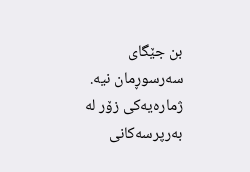بن جێگای سه‌رسوڕمان نیه‌. ژماره‌یه‌كی زۆر له‌ به‌رپرسه‌كانی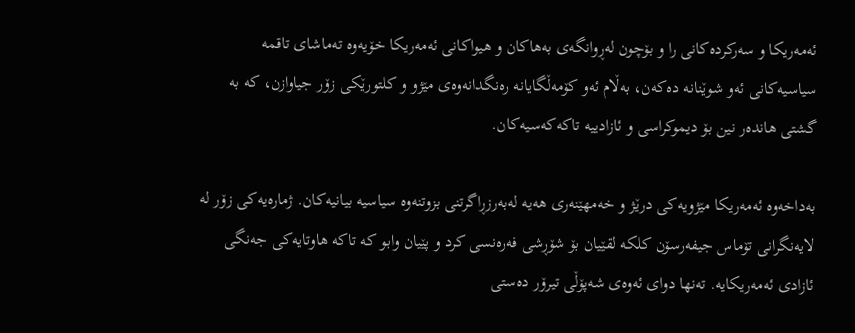ئه‌مه‌ریكا و سه‌ركرده‌كانی را و بۆچون له‌ڕوانگه‌ی به‌هاكان و هیواكانی ئه‌مه‌ریكا خۆیه‌وه‌ ته‌ماشای تاقمه‌ سیاسیه‌كانی ئه‌و شوێنانه‌ ده‌كه‌ن، به‌ڵام ئه‌و كۆمه‌ڵگایانه‌ ره‌نگدانه‌وه‌ی مێژو و كلتورێكی زۆر جیاوازن، كه‌ به‌ گشتی هانده‌ر نین بۆ دیموكراسی و ئازادییه‌ تاكه‌كه‌سیه‌كان.

به‌داخه‌وه‌ ئه‌مه‌ریكا مێژویه‌كی درێژ و خه‌مهێنه‌ری هه‌یه‌ له‌به‌رزڕاگرتنی بزوتنه‌وه‌ سیاسیه‌ بیانیه‌كان. ژماره‌یه‌كی زۆر له‌ لایه‌نگرانی تۆماس جیفه‌رسۆن كلكه‌ لقێیان بۆ شۆڕشی فه‌ره‌نسی كرد و پێیان وابو كه‌ تاكه‌ هاوتایه‌كی جه‌نگی ئازادی ئه‌مه‌ریكایه‌. ته‌نها دوای ئه‌وه‌ی شه‌پۆڵی تیرۆر ده‌ستی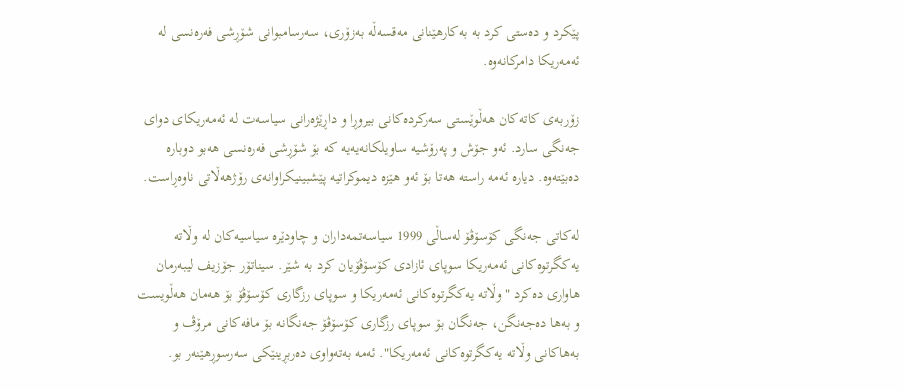پێكرد و ده‌ستی كرد به‌ به‌كارهێنانی مه‌قسه‌ڵه‌ به‌زۆری، سه‌رسامبوانی شۆڕشی فه‌ره‌نسی له‌ ئه‌مه‌ریكا دامركانه‌وه‌.

زۆربه‌ی كاته‌كان هه‌ڵوێستی سه‌ركرده‌كانی بیروڕا و داڕێژه‌رانی سیاسه‌ت له‌ ئه‌مه‌ریكای دوای جه‌نگی سارد. ئه‌و جۆش و په‌رۆشیه‌ ساویلكانه‌یه‌یه‌ كه‌ بۆ شۆڕشی فه‌ره‌نسی هه‌بو دوباره‌ ده‌بێته‌وه‌. دیاره‌ ئه‌مه‌ راسته‌ هه‌تا بۆ ئه‌و هێزه‌ دیموكراتیه‌ پێشبینیكراوانه‌ی رۆژهه‌ڵاتی ناوه‌ڕاست.

له‌كاتی جه‌نگی كۆسۆڤۆ له‌ساڵی 1999 سیاسه‌تمه‌داران و چاودێره‌ سیاسیه‌كان له‌ وڵاته‌ یه‌كگرتوه‌كانی ئه‌مه‌ریكا سوپای ئازادی كۆسۆڤۆیان كرد به‌ شێر. سیناتۆر جۆزیف لیبه‌رمان هاواری ده‌كرد "وڵاته‌ یه‌كگرتوه‌كانی ئه‌مه‌ریكا و سوپای رزگاری كۆسۆڤۆ بۆ هه‌مان هه‌ڵویست و به‌ها ده‌جه‌نگن، جه‌نگان بۆ سوپای رزگاری كۆسۆڤۆ جه‌نگانه‌ بۆ مافه‌كانی مرۆڤ و به‌هاكانی وڵاته‌ یه‌كگرتوه‌كانی ئه‌مه‌ریكا". ئه‌مه‌ به‌ته‌واوی ده‌ربڕینێكی سه‌رسوڕهێنه‌ر بو.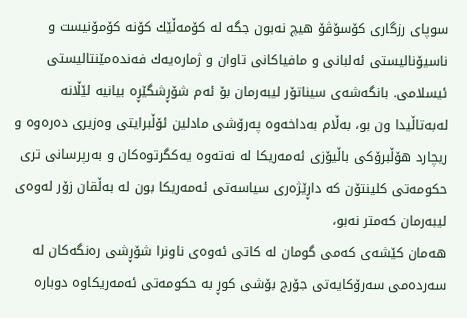سوپای رزگاری كۆسۆڤۆ هیچ نه‌بون جگه‌ له‌ كۆمه‌ڵێك كۆنه‌ كۆمۆنیست و ناسیۆنالیستی ئه‌لبانی و مافیاكانی تاوان و ژماره‌یه‌ك فه‌نده‌مێنتالیستی ئیسلامی. بانگه‌شه‌ی سیناتۆر لیبه‌رمان بۆ ئه‌م شۆڕشگێڕه‌ بیانیه‌ لێڵانه‌ له‌به‌تاڵیدا ون بو، به‌ڵام به‌داخه‌وه‌ په‌رۆشی مادلین ئۆڵبرایتی وه‌زیری ده‌ره‌وه‌ و ریچارد هۆڵبرۆكی باڵیۆزی ئه‌مه‌ریكا له‌ نه‌ته‌وه‌ یه‌كگرتوه‌كان و به‌رپرسانی تری حكومه‌تی كلینتۆن كه‌ داڕێژه‌ری سیاسه‌تی ئه‌مه‌ریكا بون له‌ به‌ڵقان زۆر له‌وه‌ی لیبه‌رمان كه‌متر نه‌بو،
هه‌مان كێشه‌ی كه‌می گومان له‌ كاتی ئه‌وه‌ی ناونرا شۆڕشی ره‌نگه‌كان له‌ سه‌رده‌می سه‌رۆكایه‌تی جۆرج بۆشی كوڕ به‌ حكومه‌تی ئه‌مه‌ریكاوه‌ دوباره‌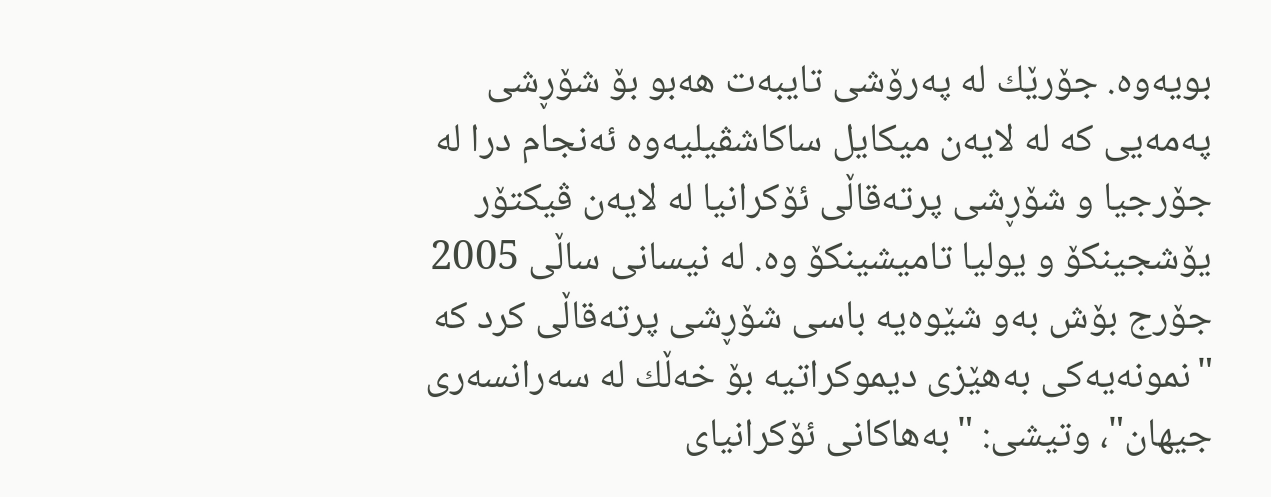بویه‌وه‌. جۆرێك له‌ په‌رۆشی تایبه‌ت هه‌بو بۆ شۆڕشی په‌مه‌یی كه‌ له‌ لایه‌ن میكایل ساكاشڤیلیه‌وه‌ ئه‌نجام درا له‌ جۆرجیا و شۆڕشی پرته‌قاڵی ئۆكرانیا له‌ لایه‌ن ڤیكتۆر یۆشجینكۆ و یولیا تامیشینكۆ وه‌. له‌ نیسانی ساڵی 2005 جۆرج بۆش به‌و شێوه‌یه‌ باسی شۆڕشی پرته‌قاڵی كرد كه‌ "نمونه‌یه‌كی به‌هێزی دیموكراتیه‌ بۆ خه‌ڵك له‌ سه‌رانسه‌ری جیهان"، وتیشی‌: "به‌هاكانی ئۆكرانیای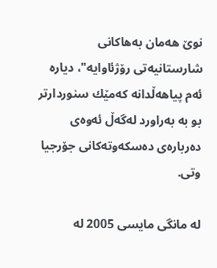نوێ هه‌مان به‌هاكانی شارستانیه‌تی رۆژئاوایه‌"، دیاره‌ ئه‌م پیاهه‌ڵدانه‌ كه‌مێك سنوردارتر بو به‌ به‌راورد له‌گه‌ڵ‌ ئه‌وه‌ی ده‌رباره‌ی ده‌سكه‌وته‌كانی جۆرجیا وتی.

له‌ مانگی مایسی 2005 له‌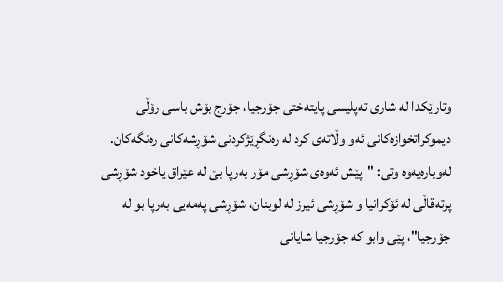وتارێكدا له‌ شاری ته‌پلیسی پایته‌ختی جۆرجیا، جۆرج بۆش باسی رۆڵی دیموكراتخوازه‌كانی ئه‌و وڵاته‌ی كرد له‌ ره‌نگڕێژكردنی شۆڕشه‌كانی ره‌نگه‌كان. له‌وباره‌یه‌وه‌ وتی: "پێش ئه‌وه‌ی شۆڕشی مۆر به‌رپا بێ له‌ عێراق یاخود شۆڕشی پرته‌قاڵی له‌ ئۆكرانیا و شۆڕشی ئیرز له‌ لوبنان، شۆڕشی په‌مه‌یی به‌رپا بو له‌ جۆرجیا"، پێی وابو كه‌ جۆرجیا شایانی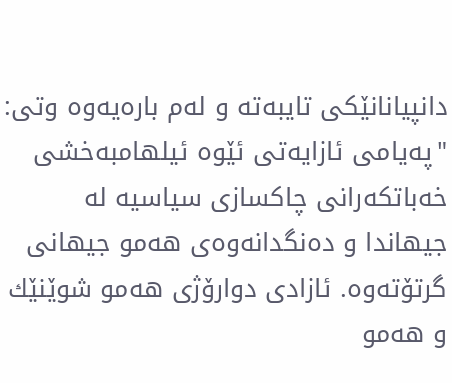دانپیانانێكی تایبه‌ته‌ و له‌م باره‌یه‌وه‌ وتی: "په‌یامی ئازایه‌تی ئێوه‌ ئیلهامبه‌خشی خه‌باتكه‌رانی چاكسازی سیاسیه‌ له‌ جیهاندا و ده‌نگدانه‌وه‌ی هه‌مو جیهانی گرتۆته‌وه‌. ئازادی دوارۆژی هه‌مو شوێنێك و هه‌مو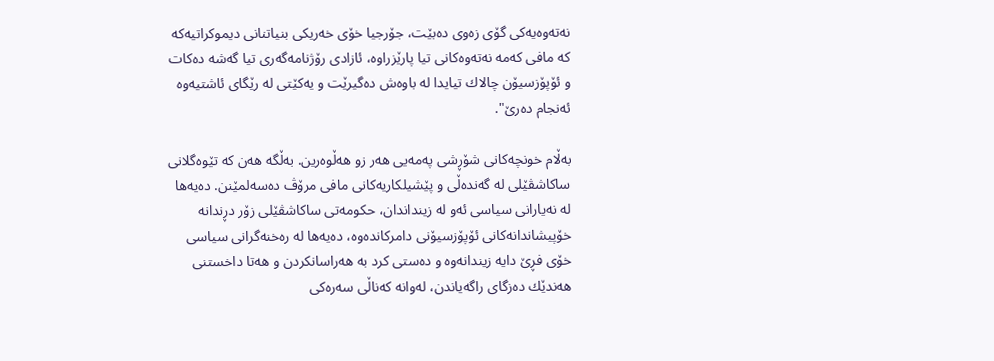نه‌ته‌وه‌یه‌كی گۆی زه‌وی ده‌بێت، جۆرجیا خۆی خه‌ریكی بنیاتنانی دیموكراتیه‌كه‌ كه‌ مافی كه‌مه‌ نه‌ته‌وه‌كانی تیا پارێزراوه‌، ئازادی رۆژنامه‌گه‌ری تیا گه‌شه‌ ده‌كات و ئۆپۆزسیۆن چالاك تیایدا له‌ باوه‌ش ده‌گیرێت و یه‌كێتی له‌ رێگای ئاشتیه‌وه‌ ئه‌نجام ده‌رێ".

به‌ڵام خونچه‌كانی شۆڕشی په‌مه‌یی هه‌ر زو هه‌ڵوه‌رین. به‌ڵگه‌ هه‌ن كه‌ تێوه‌گلانی ساكاشڤێلی له‌ گه‌نده‌ڵی و پێشیلكاریه‌كانی مافی مرۆڤ ده‌سه‌لمێنن. ده‌یه‌ها له‌ نه‌یارانی سیاسی ئه‌و له‌ زینداندان، حكومه‌تی ساكاشڤێلی زۆر دڕندانه‌ خۆپیشاندانه‌كانی ئۆپۆزسیۆنی دامركانده‌وه‌، ده‌یه‌ها له‌ ره‌خنه‌گرانی سیاسی خۆی فڕێ دایه‌ زیندانه‌وه‌ و ده‌ستی كرد به‌ هه‌راسانكردن و هه‌تا داخستنی هه‌ندێك ده‌زگای راگه‌یاندن، له‌وانه‌ كه‌ناڵی سه‌ره‌كی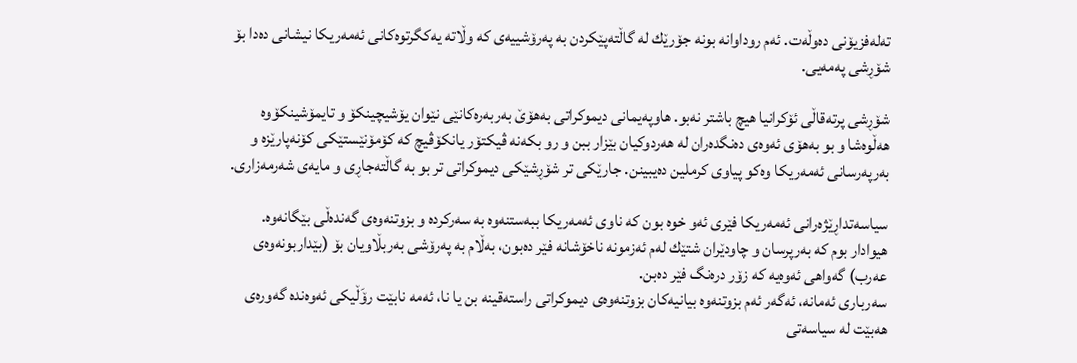ته‌له‌فزیۆنی ده‌وڵه‌ت. ئه‌م روداوانه‌ بونه‌ جۆرێك له‌ گاڵته‌پێكردن به‌ په‌رۆشییه‌ی كه‌ وڵاته‌ یه‌كگرتوه‌كانی ئه‌مه‌ریكا نیشانی ده‌دا بۆ شۆڕشی په‌مه‌یی.

شۆڕشی پرته‌قاڵی ئۆكرانیا هیچ باشتر نه‌بو. هاوپه‌یمانی دیموكراتی به‌هۆێ به‌ربه‌ره‌كانێی نێوان یۆشیچینكۆ و تایمۆشینكۆوه‌ هه‌ڵوه‌شا و بو به‌هۆی ئه‌وه‌ی ده‌نگده‌ران له‌ هه‌ردوكیان بێزار ببن و رو بكه‌نه‌ ڤیكتۆر یانكۆڤیچ كه‌ كۆمۆنێستێكی كۆنه‌پارێزه‌ و به‌رپه‌رسانی ئه‌مه‌ریكا وه‌كو پیاوی كرملین ده‌یبینن. جارێكی تر شۆڕشێكی دیموكراتی تر بو به‌ گاڵته‌جاڕی و مایه‌ی شه‌رمه‌زاری.

سیاسه‌تداڕێژه‌رانی ئه‌مه‌ریكا فێری ئه‌و خوه‌ بون كه‌ ناوی ئه‌مه‌ریكا ببه‌ستنه‌وه‌ به‌ سه‌ركرده‌ و بزوتنه‌وه‌ی گه‌نده‌ڵی بێگانه‌وه‌. هیوادار بوم كه‌ به‌رپرسان و چاودێران شتێك له‌م ئه‌زمونه‌ ناخۆشانه‌ فێر ده‌بون، به‌ڵام به‌ په‌رۆشی به‌ربڵاویان بۆ (بێداربونه‌وه‌ی عه‌رب) گه‌واهی ئه‌وه‌یه‌ كه‌ زۆر دره‌نگ فێر ده‌بن.
سه‌رباری ئه‌مانه‌، ئه‌گه‌ر ئه‌م بزوتنه‌وه‌ بیانیه‌كان بزوتنه‌وه‌ی دیموكراتی راسته‌قینه‌ بن یا نا، ئه‌مه‌ نابێت رۆَڵیكی ئه‌وه‌نده‌ گه‌وره‌ی هه‌بێت له‌ سیاسه‌تی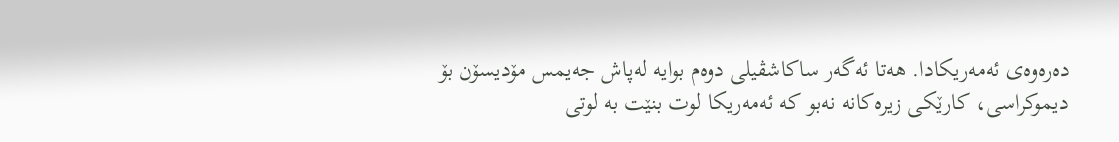ده‌ره‌وه‌ی ئه‌مه‌ریكادا. هه‌تا ئه‌گه‌ر ساكاشڤیلی دوه‌م بوایه‌ له‌پاش جه‌یمس مۆدیسۆن بۆ دیموكراسی، كارێكی زیره‌كانه‌ نه‌بو كه‌ ئه‌مه‌ریكا لوت بنێت به‌ لوتی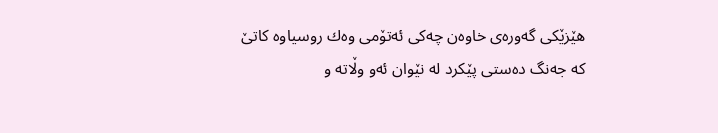هێزێكی گه‌وره‌ی خاوه‌ن چه‌كی ئه‌تۆمی‌ وه‌ك روسیاوه‌ كاتێ كه‌ جه‌نگ ده‌ستی پێكرد له‌ نێوان ئه‌و وڵاته‌ و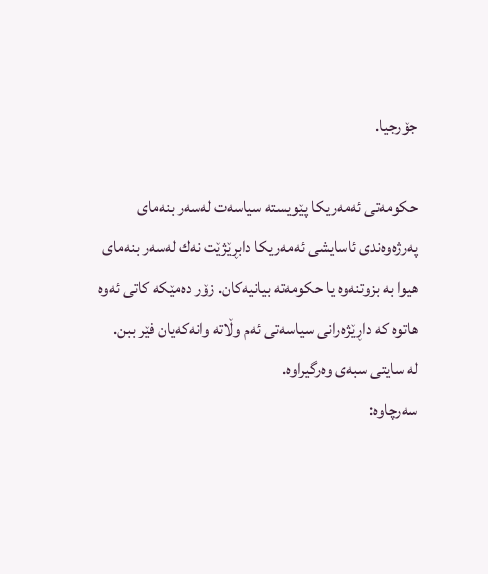جۆرجیا.

حكومه‌تی ئه‌مه‌ریكا پێویسته‌ سیاسه‌ت له‌سه‌ر بنه‌مای په‌رژه‌وه‌ندی ئاسایشی ئه‌مه‌ریكا دابڕێژێت نه‌ك له‌سه‌ر بنه‌مای هیوا به‌ بزوتنه‌وه‌ یا حكومه‌ته‌ بیانیه‌كان. زۆر ده‌مێكه‌ كاتی ئه‌وه‌ هاتوه‌ كه‌ داڕێژه‌رانی سیاسه‌تی ئه‌م وڵاته‌ وانه‌كه‌یان فێر ببن.
له‌ سایتی سبه‌ی وه‌رگیراوه‌.
سه‌رچاوه‌: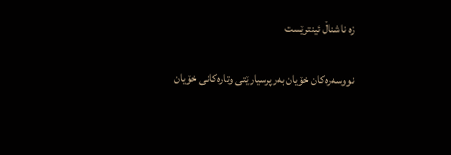زه ‌ناشناڵ ئینترێست

نووسەرەکان خۆیان بەرپرسیارێتی وتارەکانی خۆیان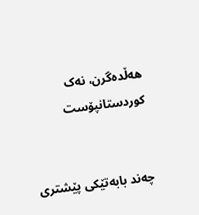هەڵدەگرن، نەک کوردستانپۆست


چەند بابەتێکی پێشتری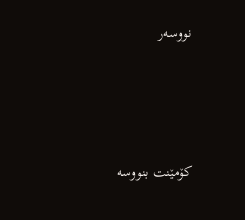نووسەر




کۆمێنت بنووسە